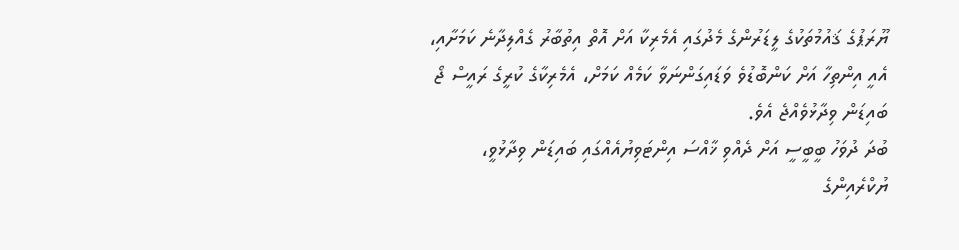ޔޫރަޕުގެ ޤައުމުތަކުގެ ލީޑަރުންގެ މެދުގައި އެމެރިކާ އަށް އޮތް އިތުބާރު ގެއްލިދާނެ ކަމަށާއި، އެއީ އިންތިހާ އަށް ކަންބޮޑުވެ ވަޑައިގަންނަވާ ކަމެއް ކަމަށް، އެމެރިކާގެ ކުރީގެ ރައީސް ޖޯ ބައިޑަން ވިދާޅުވެއްޖެ އެވެ.
ބުދަ ދުވަހު ބީބީސީ އަށް ދެއްވި ޚާއްސަ އިންޓަވިޔުއެއްގައި ބައިޑަން ވިދާޅުވީ، ޔުކްރެއިންގެ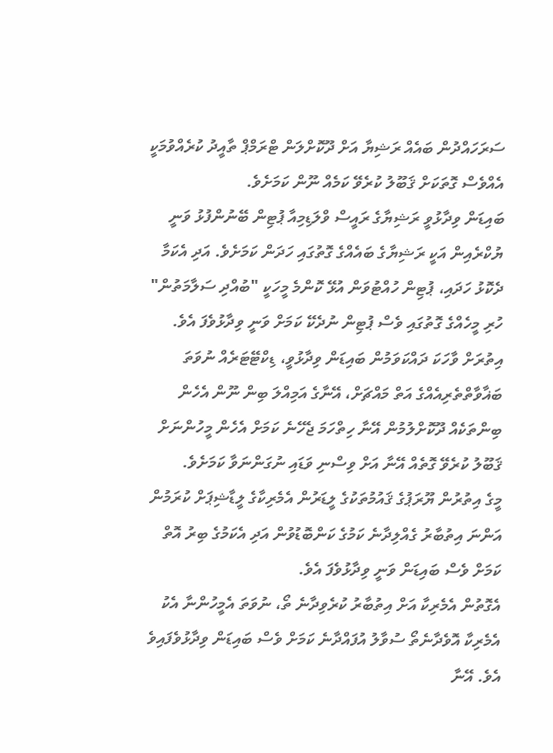ސަރަހައްދުން ބައެއް ރަޝިޔާ އަށް ދޫކޮށްލަން ޓްރަމްޕް ތާއީދު ކުރެއްވުމަކީ އެއްވެސް ގޮތަކަށް ޤަބޫލު ކުރެވޭ ކަމެއް ނޫން ކަމަށެވެ.
ބައިޑަން ވިދާޅުވީ ރަޝިޔާގެ ރައީސް ވްލަޑިމިއާ ޕުޓިން ބޭނުންފުޅު ވަނީ ޔުކްރެއިން އަކީ ރަޝިޔާގެ ބައެއްގެ ގޮތުގައި ހަދަން ކަމަށެވެ. އަދި އެކަމާ ދެކޮޅު ހަދައި، ޕުޓިން ހުއްޓުވަން އުޅޭ ކޮންމެ މީހަކީ "ބުއްދި ސަލާމަތުން" ހުރި މީހެއްގެ ގޮތުގައި ވެސް ޕުޓިން ނުދެކޭ ކަމަށް ވަނީ ވިދާޅުވެފަ އެވެ.
އިތުރަށް ވާހަކަ ދައްކަވަމުން ބައިޑަން ވިދާޅުވީ، ޑިކްޓޭޓަރެއް ނުވަތަ ބަޣާވާތްތެރިއެއްގެ އަތް މައްޗަށް، އޭނާގެ އަމިއްލަ ބިން ނޫން އެހެން ބިންތަކެއް ދޫކޮށްލުމުން އޭނާ ހިތްހަމަ ޖެހޭނެ ކަމަށް އެހެން މީހުންނަށް ޤަބޫލު ކުރެވޭ ގޮތެއް އޭނާ އަށް ވިސްނި ވަޑައި ނުގަންނަވާ ކަމަށެވެ.
މީގެ އިތުރުން ޔޫރަޕުގެ ޤައުމުތަކުގެ ލީޑަރުން އެމެރިކާގެ ލީޑާޝިޕަށް ކުރަމުން އަންނަ އިތުބާރު ގެއްލިދާނެ ކަމުގެ ކަންބޮޑުވުން އަދި އެކަމުގެ ބިރު އޮތް ކަމަށް ވެސް ބައިޑަން ވަނީ ވިދާޅުވެފަ އެވެ.
އެގޮތުން އެމެރިކާ އަށް އިތުބާރު ކުރެވިދާނެ ތޯ، ނުވަތަ އެމީހުންނާ އެކު އެމެރިކާ އޮވެދާނެތޯ ސުވާލު އުފައްދާނެ ކަމަށް ވެސް ބައިޑަން ވިދާޅުވެފައިވެ އެވެ. އޭނާ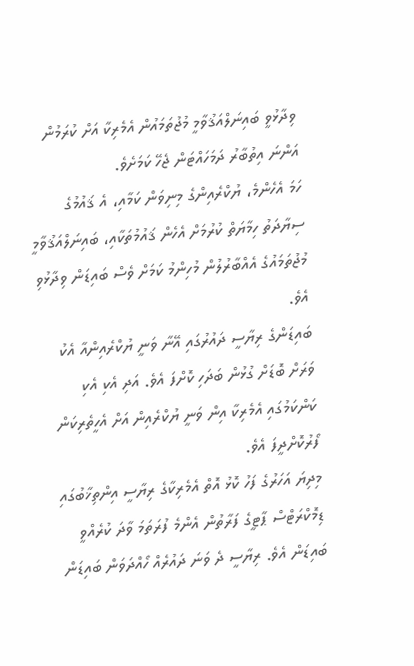ވިދާޅުވީ ބައިނަލްއަޤުވާމީ މުޖުތަމައުން އެމެރިކާ އަށް ކުރަމުން އަންނަ އިތުބާރު ދަމަހައްޓަން ޖެހޭ ކަމަށެވެ.
ހަމަ އެހެންމެ، ޔުކްރެއިންގެ މިނިވަން ކަމާއި، އެ ޤައުމުގެ ސިޔާދަތު ހިމާޔަތް ކުރުމަށް އެހެން ޤައުމުތަކާއި، ބައިނަލްއަޤުވާމީ މުޖުތަމައުގެ އެއްބާރުލުން މުހިންމު ކަމަށް ވެސް ބައިޑަން ވިދާޅުވި އެވެ.
ބައިޑަންގެ ރިޔާސީ ދައުރުގައި އޭނާ ވަނީ ޔުކްރެއިންއާ އެކު ވަރަށް ބޮޑަށް ގުޅުން ބަދަހި ކޮށްފަ އެވެ. އަދި އެކި އެކި ކަންކަމުގައި އެމެރިކާ އިން ވަނީ ޔުކްރެއިން އަށް އެހީތެރިކަން ފޯރުކޮށްދީފަ އެވެ.
މިދިޔަ އަހަރުގެ ފަހު ކޮޅު އޮތް އެމެރިކާގެ ރިޔާސީ އިންތިޚާބުގައި ޑިމޮކްރަޓްސް ޕާޓީގެ ފަރާތުން އެންމެ ފުރަތަމަ ވާދަ ކުރެއްވީ ބައިޑަން އެވެ. ރިޔާސީ ދެ ވަނަ ދައުރެއް ހޯއްދަވަން ބައިޑަން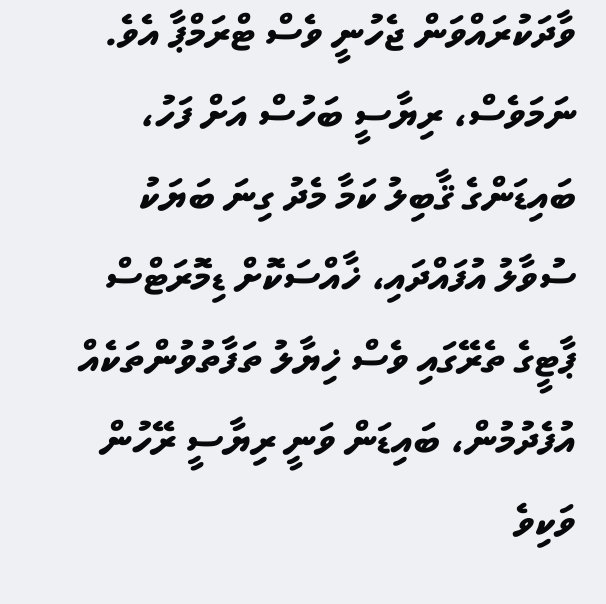ވާދަކުރައްވަން ޖެހުނީ ވެސް ޓްރަމްޕާ އެވެ.
ނަމަވެސް، ރިޔާސީ ބަހުސް އަށް ފަހު، ބައިޑަންގެ ޤާބިލު ކަމާ މެދު ގިނަ ބަޔަކު ސުވާލު އުފައްދައި، ޚާއްސަކޮށް ޑިމޮރަޓްސް ޕާޓީގެ ތެރޭގައި ވެސް ޚިޔާލު ތަފާތުވުންތަކެއް އުފެދުމުން، ބައިޑަން ވަނީ ރިޔާސީ ރޭހުން ވަކިވެ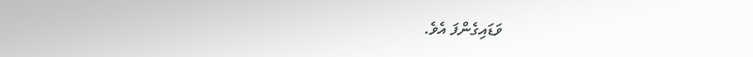ވަޑައިގެންފަ އެވެ.